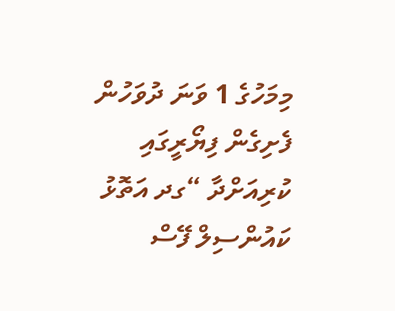މިމަހުގެ 1 ވަނަ ދުވަހުން ފެށިގެން ފިޔޯރީގައި ކުރިއަށްދާ “ގދ އަތޮޅު ކައުންސިލް ފޭސް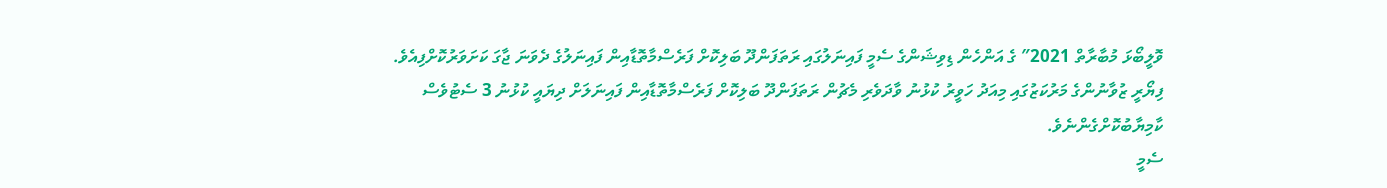ވޮލީބޯޅަ މުބާރާތް 2021″ ގެ އަންހެން ޑިވިޝަންގެ ސެމީ ފައިނަލުގައި ރަތަފަންދޫ ބަލިކޮށް ފަރެސްމާތޮޑާއިން ފައިނަލުގެ ދެވަނަ ޖާގަ ކަށަވަރުކޮށްފިއެވެ.
ފިޔޯރީ ޒުވާނުންގެ މަރުކަޒުގައި މިއަދު ހަވީރު ކުޅުނު ވާދަވެރި މެޗުން ރަތަފަންދޫ ބަލިކޮށް ފަރެސްމާތޮޑާއިން ފައިނަލަށް ދިޔައީ ކުޅުނު 3 ސެޓުވެސް ކާމިޔާބުކޮށްގެންނެވެ.
ސެމީ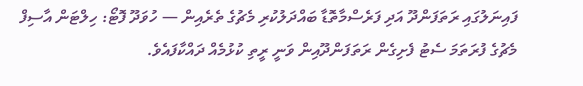ފައިނަލުގައި ރަތަފަންދޫ އަދި ފަރެސްމާތޮޑާ ބައްދަލުކުރި މެޗުގެ ތެރެއިން — ހުވަދޫ ފޮޓޯ: ހިލްޓަން އާސިފް
މެޗުގެ ފުރަތަމަ ސެޓު ފެށިގެން ރަތަފަންދޫއިން ވަނީ ރީތި ކުޅުމެއް ދައްކާފައެވެ.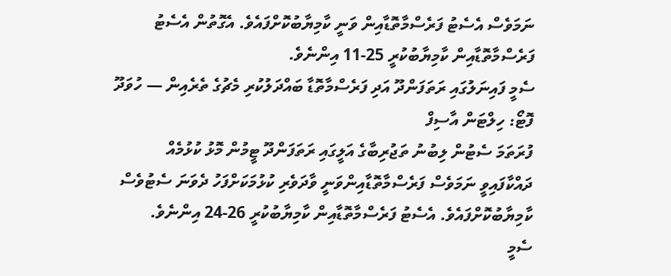ނަމަވެސް އެސެޓު ފަރެސްމާތޮޑާއިން ވަނީ ކާމިޔާބުކޮށްފައެވެ. އެގޮތުން އެސެޓު ފަރެސްމާތޮޑާއިން ކާމިޔާބުކުރީ 25-11 އިންނެވެ.
ސެމީ ފައިނަލުގައި ރަތަފަންދޫ އަދި ފަރެސްމާތޮޑާ ބައްދަލުކުރި މެޗުގެ ތެރެއިން — ހުވަދޫ ފޮޓޯ: ހިލްޓަން އާސިފް
ފުރަތަމަ ސެޓުން ލިބުނު ތަޖުރިބާގެ އަލީގައި ރަތަފަންދޫ ޓީމުން މޮޅު ކުޅުމެއް ދައްކާފައިވީ ނަމަވެސް ފަރެސްމާތޮޑާއިންވަނީ ވާދަވެރި ކުޅުމަކަށްފަހު ދެވަނަ ސެޓުވެސް ކާމިޔާބުކޮށްފައެވެ. އެސެޓު ފަރެސްމާތޮޑާއިން ކާމިޔާބުކުރީ 26-24 އިންނެވެ.
ސެމީ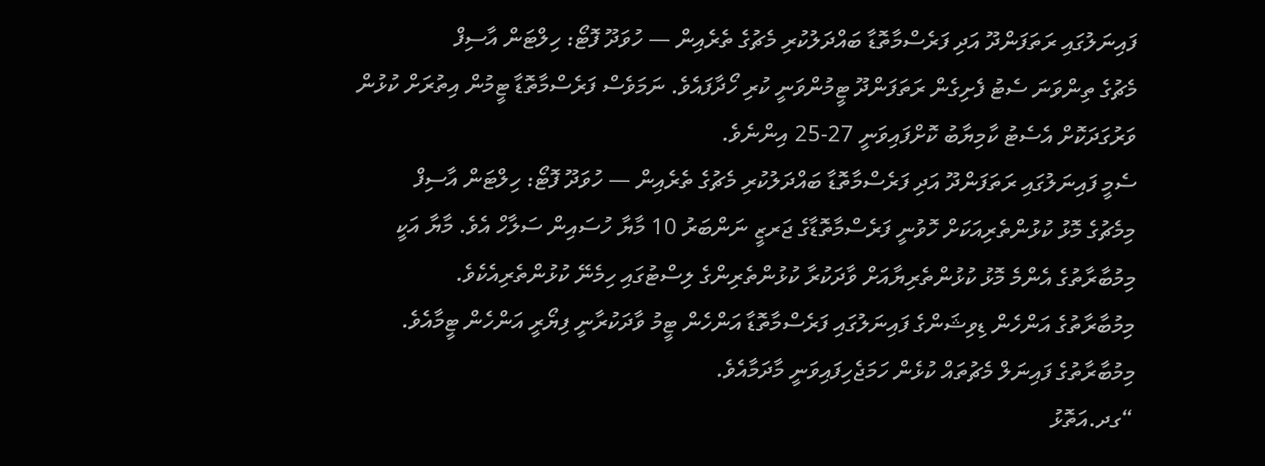ފައިނަލުގައި ރަތަފަންދޫ އަދި ފަރެސްމާތޮޑާ ބައްދަލުކުރި މެޗުގެ ތެރެއިން — ހުވަދޫ ފޮޓޯ: ހިލްޓަން އާސިފް
މެޗުގެ ތިންވަނަ ސެޓު ފެށިގެން ރަތަފަންދޫ ޓީމުންވަނީ ކުރި ހޯދާފައެވެ. ނަމަވެސް ފަރެސްމާތޮޑާ ޓީމުން އިތުރަށް ކުޅުން ވަރުގަދަކޮށް އެސެޓު ކާމިޔާބު ކޮށްފައިވަނީ 27-25 އިންނެވެ.
ސެމީ ފައިނަލުގައި ރަތަފަންދޫ އަދި ފަރެސްމާތޮޑާ ބައްދަލުކުރި މެޗުގެ ތެރެއިން — ހުވަދޫ ފޮޓޯ: ހިލްޓަން އާސިފް
މިމެޗުގެ މޮޅު ކުޅުންތެރިއަކަށް ހޮވުނީ ފަރެސްމާތޮޑާގެ ޖަރޒީ ނަންބަރު 10 މާޔާ ހުސައިން ސަލާހް އެވެ. މާޔާ އަކީ މިމުބާރާތުގެ އެންމެ މޮޅު ކުޅުންތެރިޔާއަށް ވާދަކުރާ ކުޅުންތެރިންގެ ލިސްޓުގައި ހިމެނޭ ކުޅުންތެރިއެކެވެ.
މިމުބާރާތުގެ އަންހެން ޑިވިޝަންގެ ފައިނަލުގައި ފަރެސްމާތޮޑާ އަންހެން ޓީމު ވާދަކުރާނީ ފިޔޯރީ އަންހެން ޓީމާއެވެ. މިމުބާރާތުގެ ފައިނަލް މެޗުތައް ކުޅެން ހަމަޖެހިފައިވަނީ މާދަމާއެވެ.
“ގދ.އަތޮޅު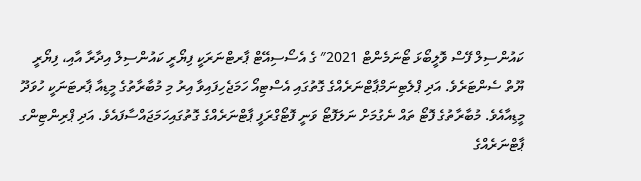ކައުންސިލް ފޭސް ވޮލީބޯޅަ ޓޯނަމެންޓް 2021″ ގެ އެސޯސިއޭޓް ޕާރޓްނަރަކީ ފިޔޯރީ ކައުންސިލް އިދާރާ އާއި، ފިޔޯރީ ޔޫތް ސެންޓަރެވެ. އަދި ޕްލެޓިނަމްޕާޓްނަރެއްގެ ގޮތުގައި އެސްޓިއޯ ހަމަޖެހިފައިވާ އިރު މި މުބާރާތުގެ މީޑިއާ ޕާރޓަނަކީ ހުވަދޫ މީޑިއާއެވެ. މުބާރާތުގެ ފޮޓޯ ތައް ނެގުމަށް ނަލަފޮޓޯ ވަނީ ފޮޓޯގްރަފީ ޕާޓްނަރެއްގެ ގޮތުގައިހަމަޖައްސާފައެވެ. އަދި ޕްރިންޓިންގ ޕާޓްނަރެއްގެ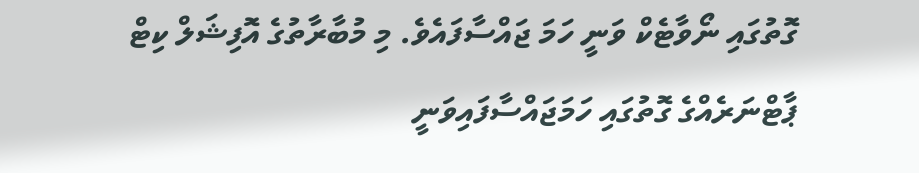ގޮތުގައި ނޯވާޓެކް ވަނީ ހަމަ ޖައްސާފައެވެ. މި މުބާރާތުގެ އޮފިޝަލް ކިޓް ޕާޓްނަރެއްގެ ގޮތުގައި ހަމަޖައްސާފައިވަނީ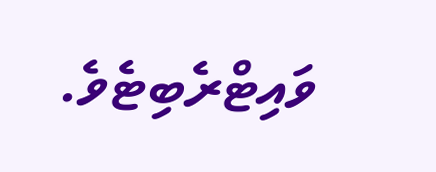ވައިޓްރެބިޓެވެ.